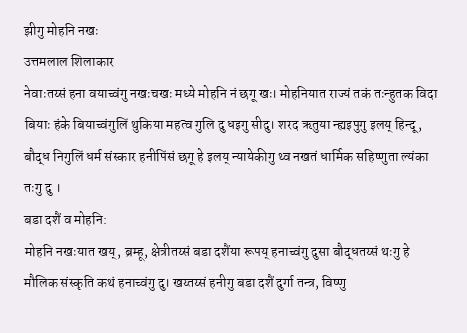झीगु मोहनि नखः
उत्तमलाल शिलाकार
नेवाःतय्सं हना वयाच्वंगु नखःचखः मध्ये मोहनि नं छगू खः। मोहनियात राज्यं तकं तःन्हुतक विदा बियाः हंके बियाच्वंगुलिं थुकिया महत्व गुलि दु धइगु सीदु। शरद ऋतुया न्ह्यइपुगु इलय् हिन्दू, बौद्ध निगुलिं धर्म संस्कार हनीपिंसं छगू हे इलय् न्यायेकीगु थ्व नखतं धार्मिक सहिष्णुता ल्यंका तःगु दु ।
बडा दशैं व मोहनि:
मोहनि नखःयात खय्, ब्रम्हू, क्षेत्रीतय्सं बडा दशैंया रूपय् हनाच्वंगु दुसा बौद्धतय्सं थःगु हे मौलिक संस्कृति कथं हनाच्वंगु दु। खय्तय्सं हनीगु बडा दशैं दुर्गा तन्त्र, विष्णु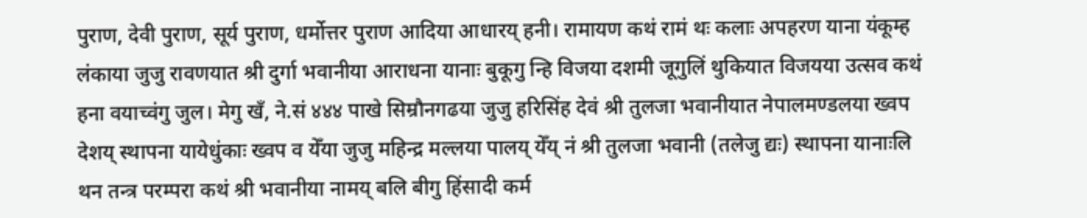पुराण, देवी पुराण, सूर्य पुराण, धर्मोत्तर पुराण आदिया आधारय् हनी। रामायण कथं रामं थः कलाः अपहरण याना यंकूम्ह लंकाया जुजु रावणयात श्री दुर्गा भवानीया आराधना यानाः बुकूगु न्हि विजया दशमी जूगुलिं थुकियात विजयया उत्सव कथं हना वयाच्वंगु जुल। मेगु खँ, ने.सं ४४४ पाखे सिम्रौनगढया जुजु हरिसिंह देवं श्री तुलजा भवानीयात नेपालमण्डलया ख्वप देशय् स्थापना यायेधुंकाः ख्वप व येँया जुजु महिन्द्र मल्लया पालय् येँय् नं श्री तुलजा भवानी (तलेजु द्यः) स्थापना यानाःलि थन तन्त्र परम्परा कथं श्री भवानीया नामय् बलि बीगु हिंसादी कर्म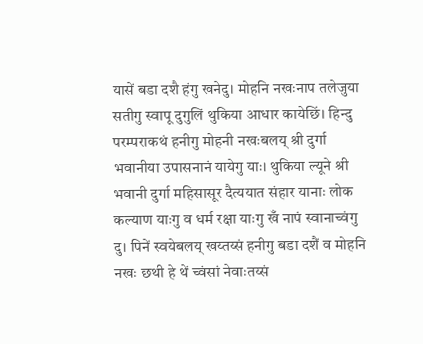यासें बडा दशै हंगु खनेदु। मोहनि नखःनाप तलेजुया सतीगु स्वापू दुगुलिं थुकिया आधार कायेछिं। हिन्दु परम्पराकथं हनीगु मोहनी नखःबलय् श्री दुर्गा भवानीया उपासनानं यायेगु याः। थुकिया ल्यूने श्री भवानी दुर्गा महिसासूर दैत्ययात संहार यानाः लोक कल्याण याःगु व धर्म रक्षा याःगु खँ नापं स्वानाच्वंगु दु। पिनें स्वयेबलय् खय्तय्सं हनीगु बडा दशैं व मोहनि नखः छथी हे थें च्वंसां नेवाःतय्सं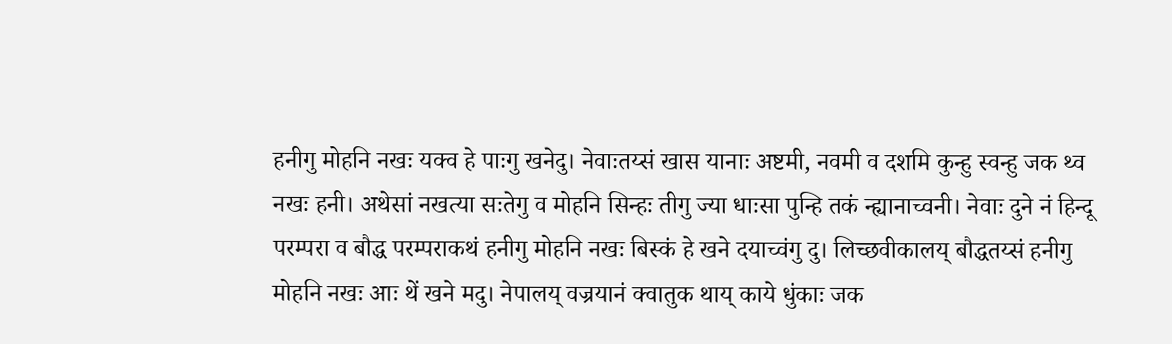हनीगु मोहनि नखः यक्व हे पाःगु खनेदु। नेवाःतय्सं खास यानाः अष्टमी, नवमी व दशमि कुन्हु स्वन्हु जक थ्व नखः हनी। अथेसां नखत्या सःतेगु व मोहनि सिन्हः तीगु ज्या धाःसा पुन्हि तकं न्ह्यानाच्वनी। नेवाः दुने नं हिन्दू परम्परा व बौद्ध परम्पराकथं हनीगु मोहनि नखः बिस्कं हे खने दयाच्वंगु दु। लिच्छवीकालय् बौद्धतय्सं हनीगु मोहनि नखः आः थें खने मदु। नेपालय् वज्रयानं क्वातुक थाय् काये धुंकाः जक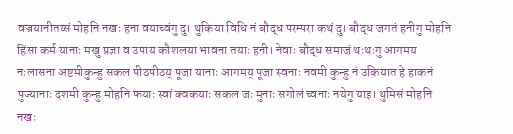वज्रयानीतय्सं मोहनि नखः हना वयाच्वंगु दु। थुकिया विधि नं बौद्ध परम्परा कथं दु। बौद्ध जगतं हनीगु मोहनि हिंसा कर्म यानाः मखु प्रज्ञा व उपाय कौशलया भावना तयाः हनी। नेवाः बौद्ध समाजं थःथःगु आगमय नःलासना अष्टमीकुन्हु सकल पीठपीठय् पूजा यानाः आगमय् पूजा स्वनाः नवमी कुन्हु नं उकियात हे हाकनं पुज्यानाः दशमी कुन्हु मोहनि फयाः स्वां क्वकयाः सकल जः मुनाः सगोलं च्वनाः नयेगु याइ। थुमिसं मोहनि नखः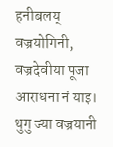हनीबलय् वज्रयोगिनी, वज्रदेवीया पूजा आराधना नं याइ। थुगु ज्या वज्रयानी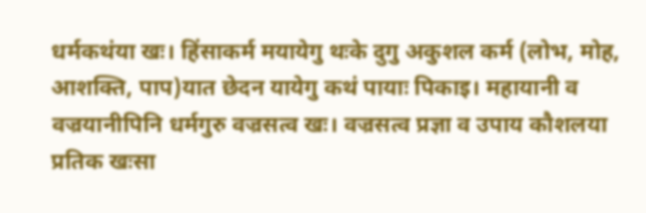धर्मकथंया खः। हिंसाकर्म मयायेगु थःके दुगु अकुशल कर्म (लोभ, मोह, आशक्ति, पाप)यात छेदन यायेगु कथं पायाः पिकाइ। महायानी व वज्रयानीपिनि धर्मगुरु वज्रसत्व खः। वज्रसत्व प्रज्ञा व उपाय कौशलया प्रतिक खःसा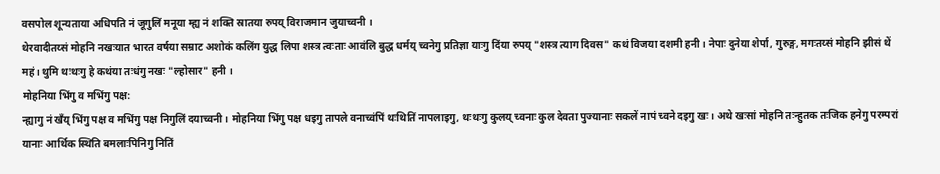वसपोल शून्यताया अधिपति नं जूगुलिं मनूया म्ह्य नं शक्ति स्रातया रुपय् विराजमान जुयाच्वनी ।
थेरवादीतय्सं मोहनि नखःयात भारत वर्षया सम्राट अशोकं कलिंग युद्ध लिपा शस्त्र त्वःताः आवंलि बुद्ध धर्मय् च्वनेगु प्रतिज्ञा याःगु दिंया रुपय् "शस्त्र त्याग दिवस" कथं विजया दशमी हनी। नेपाः दुनेया शेर्पा, गुरुङ्ग, मगःतय्सं मोहनि झीसं थें महं। थुमि थःथःगु हे कथंया तःधंगु नखः "ल्होसार" हनी ।
मोहनिया भिंगु व मभिंगु पक्ष:
न्ह्यागु नं खँय् भिंगु पक्ष व मभिंगु पक्ष निगुलिं दयाच्वनी। मोहनिया भिंगु पक्ष धइगु तापले वनाच्वंपिं थःथितिं नापलाइगु, थःथःगु कुलय् च्वनाः कुल देवता पुज्यानाः सकलें नापं च्वने दइगु खः। अथे खःसां मोहनि तःन्हुतक तःजिक हनेगु परम्परां यानाः आर्थिक स्थिति बमलाःपिनिगु नितिं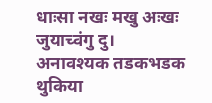धाःसा नखः मखु अःखः जुयाच्वंगु दु। अनावश्यक तडकभडक थुकिया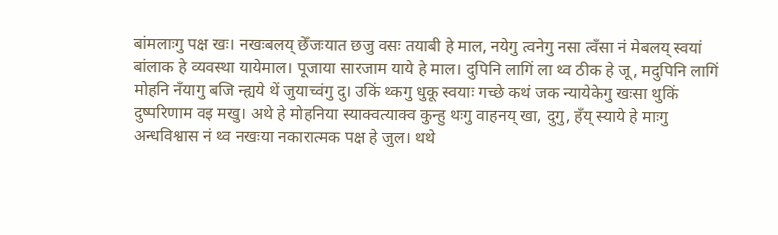बांमलाःगु पक्ष खः। नखःबलय् छेँजःयात छजु वसः तयाबी हे माल, नयेगु त्वनेगु नसा त्वँसा नं मेबलय् स्वयां बांलाक हे व्यवस्था यायेमाल। पूजाया सारजाम याये हे माल। दुपिनि लागिं ला थ्व ठीक हे जू, मदुपिनि लागिं मोहनि नँयागु बजि न्ह्यये थें जुयाच्वंगु दु। उकिं थ्कगु धुकू स्वयाः गच्छे कथं जक न्यायेकेगु खःसा थुकिं दुष्परिणाम वइ मखु। अथे हे मोहनिया स्याक्वत्याक्व कुन्हु थःगु वाहनय् खा, दुगु, हँय् स्याये हे माःगु अन्धविश्वास नं थ्व नखःया नकारात्मक पक्ष हे जुल। थथे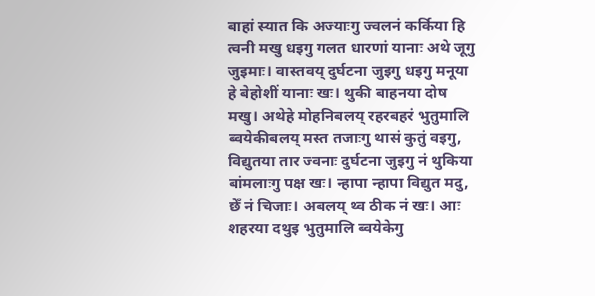बाहां स्यात कि अज्याःगु ज्वलनं कर्किया हि त्वनी मखु धइगु गलत धारणां यानाः अथे जूगु जुइमाः। वास्तवय् दुर्घटना जुइगु धइगु मनूया हे बेहोशीं यानाः खः। थुकी बाहनया दोष मखु। अथेहे मोहनिबलय् रहरबहरं भुतुमालि ब्वयेकीबलय् मस्त तजाःगु थासं कुतुं वइगु, विद्युतया तार ज्वनाः दुर्घटना जुइगु नं थुकिया बांमलाःगु पक्ष खः। न्हापा न्हापा विद्युत मदु, छेँ नं चिजाः। अबलय् थ्व ठीक नं खः। आः शहरया दथुइ भुतुमालि ब्वयेकेगु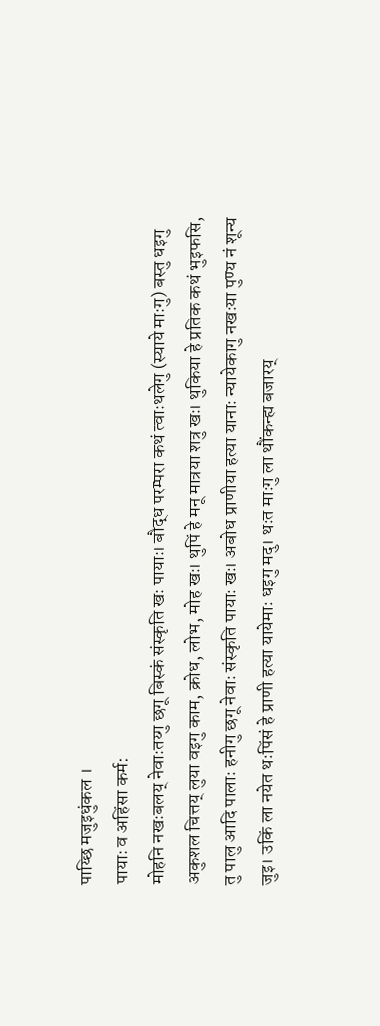पाय्छि मजुइधुंकल ।
पायाः व अहिंसा कर्म:
मोहनि नखःबलय् नेवाःतय्गु छगू बिस्कं संस्कृति खः पायाः। बौद्ध परम्परा कथं त्वाःथलेगु (स्याये माःगु) बस्तु धइगु अकुशल चित्तय् लुया वइगु काम, क्रोध, लोभ, मोह खः। थुपिं हे मनू मात्रया शत्रु खः। थुकिया हे प्रतिक कथं भुइफसि, तु पालु आदि पालाः हनीगु छगू नेवाः संस्कृति पायाः खः। अबोध प्राणीया हत्या यानाः न्यायेकागु नखःया पुण्य नं शून्य जुइ। उकिं ला नयेत थःपिंसं हे प्राणी हत्या यायेमाः धइगु मदु। थःत माःगु ला थौंकन्ह्य बजारय्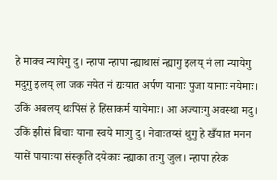हे माक्व न्यायेगु दु। न्हापा न्हापा न्ह्याथासं न्ह्यागु इलय् नं ला न्यायेगु मदुगु इलय् ला जक नयेत नं द्यःयात अर्पण यानाः पुजा यानाः नयेमाः। उकिं अबलय् थःपिंसं हे हिंसाकर्म यायेमाः। आ अज्याःगु अवस्था मदु। उकिं झीसं बिचाः याना स्वये माःगु दु। नेवाःतय्सं थुगु हे खँयात मनन यासें पायाःया संस्कृति दयेकाः न्ह्याका तःगु जुल। न्हापा हरेक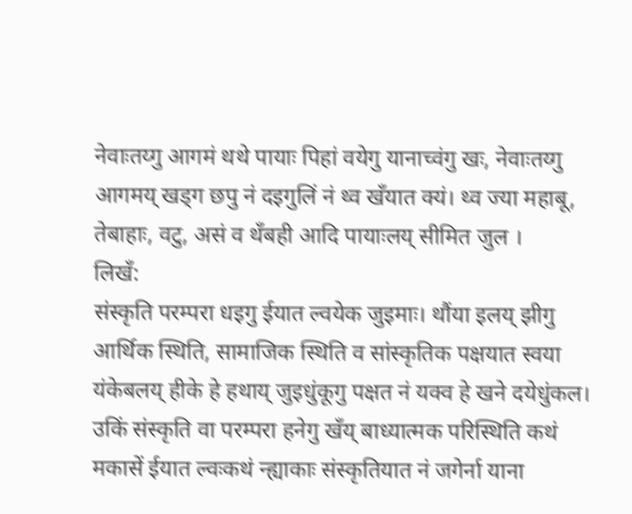नेवाःतय्गु आगमं थथे पायाः पिहां वयेगु यानाच्वंगु खः, नेवाःतय्गु आगमय् खड्ग छपु नं दइगुलिं नं थ्व खँयात क्यं। थ्व ज्या महाबू, तेबाहाः, वटु, असं व थँबही आदि पायाःलय् सीमित जुल ।
लिखँ:
संस्कृति परम्परा धइगु ईयात ल्वयेक जुइमाः। थौंया इलय् झीगु आर्थिक स्थिति, सामाजिक स्थिति व सांस्कृतिक पक्षयात स्वया यंकेबलय् हीके हे हथाय् जुइधुंकूगु पक्षत नं यक्व हे खने दयेधुंकल। उकिं संस्कृति वा परम्परा हनेगु खँय् बाध्यात्मक परिस्थिति कथं मकासें ईयात ल्वःकथं न्ह्याकाः संस्कृतियात नं जगेर्ना याना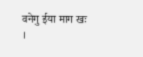वनेगु ईया माग खः ।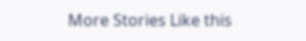More Stories Like this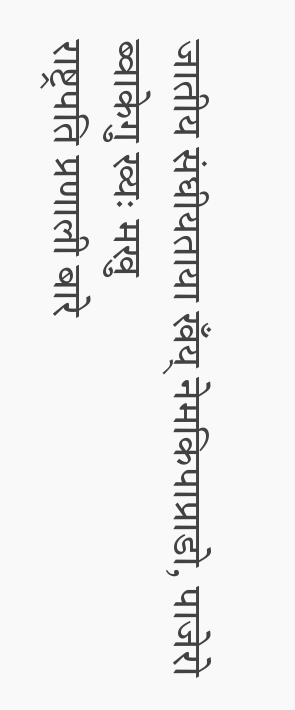जातीय संघीयताया खँय् नेमकिपाप्राडो, पाजेरो ब्वाकेगु ख्यः मखु
राष्ट्रपति प्रणाली बारे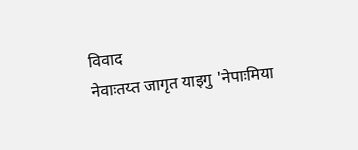विवाद
नेवाःतय्त जागृत याइगु 'नेपाःमिया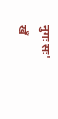नुगः सः'
खँ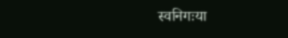स्वनिगःया